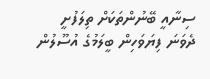ސިނާއީ ބޭނުންތަކަށް ތިލަފުށީ ދެވަނަ ފިޔަވަހިން ބީލަމުގެ އުސޫލުން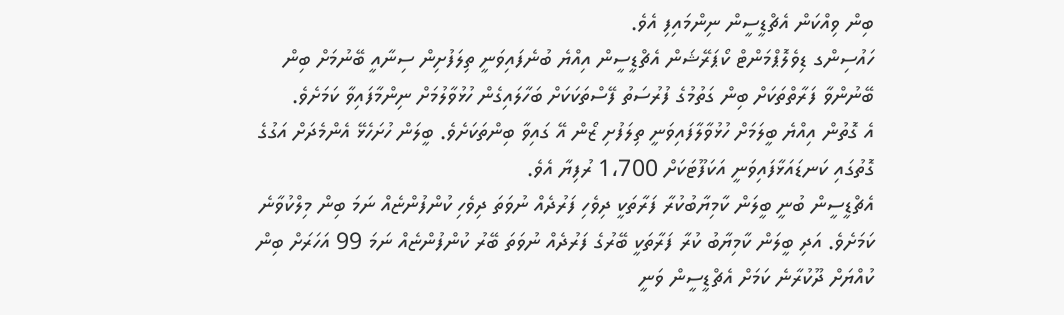ބިން ވިއްކަން އެޗްޑީސީން ނިންމައިފި އެވެ.
ހައުސިންގ ޑިވެލޮޕްމަންޓް ކޯޕަރޭޝަން އެޗްޑީސީން އިއްޔެ ބުނެފައިވަނީ ތިލަފުށިން ސިނާއީ ބޭނުމަށް ބިން ބޭނުންވާ ފަރާތްތަކަށް ބިން ގަތުމުގެ ފުރުސަތު ފޭސްތަކަކަށް ބަހާލައިގެން ހުޅުވާލުމަށް ނިންމާފައިވާ ކަމަށެވެ.
އެ ގޮތުން އިއްޔެ ބީލަމަށް ހުޅުވާލާފައިވަނީ ތިލަފުށި ޒޯން އޭ ގައިވާ ބިންތަކަށެވެ. ބީލަން ހުށަހެޅޭ އެންމެދަށް އަގުގެ ގޮތުގައި ކަނޑައަޅާފައިވަނީ އަކަފޫޓަކަށް 1،700 ރުފިޔާ އެވެ.
އެޗްޑީސީން ބުނީ ބީލަން ކާމިޔާބުކުރާ ފަރާތަކީ ދިވެހި ފަރުދެއް ނުވަތަ ދިވެހި ކުންފުންޏެއް ނަމަ ބިން މިލްކުވާނެ ކަމަށެވެ. އަދި ބީލަން ކާމިޔާބު ކުރާ ފަރާތަކީ ބޭރުގެ ފަރުދެއް ނުވަތަ ބޭރު ކުންފުންޏެއް ނަމަ 99 އަހަރަށް ބިން ކުއްޔަށް ދޫކުރާނެ ކަމަށް އެޗްޑީސީން ވަނީ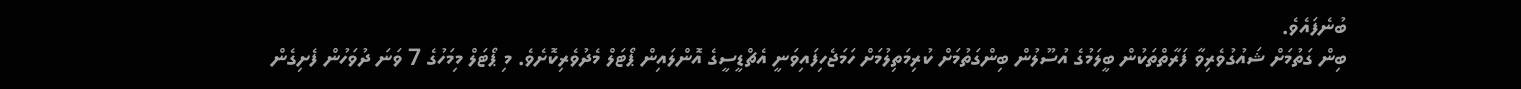ބުނެފައެވެ.
ބިން ގަތުމަށް ޝައުގުވެރިވާ ފަރާތްތަކުން ބީލަމުގެ އުސޫލުން ބިންގަތުމަށް ކުރިމަތިލުމަށް ހަމަޖެހިފައިވަނީ އެޗްޑީސީގެ އޮންލައިން ޕޯޓަލް މެދުވެރިކޮށެވެ. މި ޕޯޓަލް މިމަހުގެ 7 ވަނަ ދުވަހުން ފެށިގެން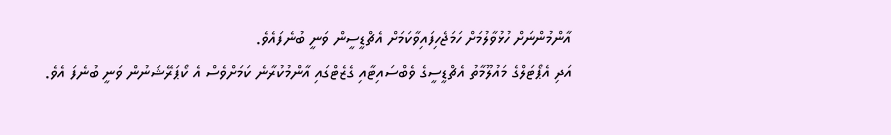އާންމުންނަށް ހުޅުވާލުމަށް ހަމަޖެހިފައިވާކަމަށް އެޗްޑީސީން ވަނީ ބުނެފައެވެ.
އަދި އެޕޯޓަލްގެ މައުލޫމާތު އެޗްޑީސީގެ ވެބްސައިޓާއި ގެޒެޓްގައި އާންމުކުރާނެ ކަމަށްވެސް އެ ކޯޕަރޭޝަނުން ވަނީ ބުނެފަ އެވެ.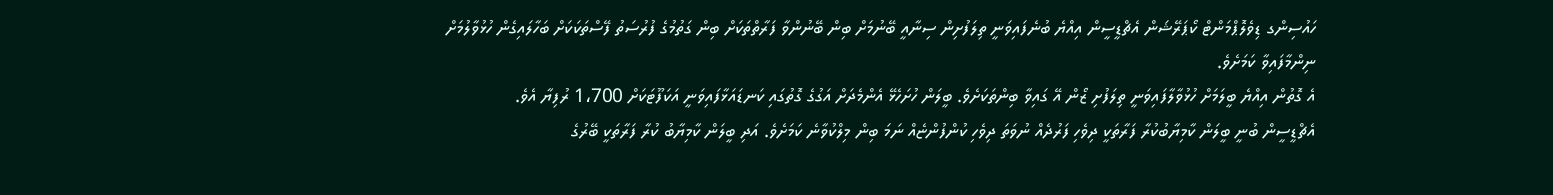ހައުސިންގ ޑިވެލޮޕްމަންޓް ކޯޕަރޭޝަން އެޗްޑީސީން އިއްޔެ ބުނެފައިވަނީ ތިލަފުށިން ސިނާއީ ބޭނުމަށް ބިން ބޭނުންވާ ފަރާތްތަކަށް ބިން ގަތުމުގެ ފުރުސަތު ފޭސްތަކަކަށް ބަހާލައިގެން ހުޅުވާލުމަށް ނިންމާފައިވާ ކަމަށެވެ.
އެ ގޮތުން އިއްޔެ ބީލަމަށް ހުޅުވާލާފައިވަނީ ތިލަފުށި ޒޯން އޭ ގައިވާ ބިންތަކަށެވެ. ބީލަން ހުށަހެޅޭ އެންމެދަށް އަގުގެ ގޮތުގައި ކަނޑައަޅާފައިވަނީ އަކަފޫޓަކަށް 1،700 ރުފިޔާ އެވެ.
އެޗްޑީސީން ބުނީ ބީލަން ކާމިޔާބުކުރާ ފަރާތަކީ ދިވެހި ފަރުދެއް ނުވަތަ ދިވެހި ކުންފުންޏެއް ނަމަ ބިން މިލްކުވާނެ ކަމަށެވެ. އަދި ބީލަން ކާމިޔާބު ކުރާ ފަރާތަކީ ބޭރުގެ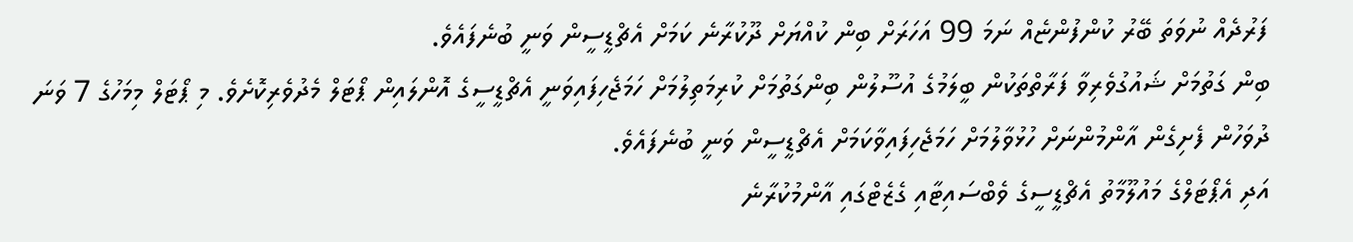ފަރުދެއް ނުވަތަ ބޭރު ކުންފުންޏެއް ނަމަ 99 އަހަރަށް ބިން ކުއްޔަށް ދޫކުރާނެ ކަމަށް އެޗްޑީސީން ވަނީ ބުނެފައެވެ.
ބިން ގަތުމަށް ޝައުގުވެރިވާ ފަރާތްތަކުން ބީލަމުގެ އުސޫލުން ބިންގަތުމަށް ކުރިމަތިލުމަށް ހަމަޖެހިފައިވަނީ އެޗްޑީސީގެ އޮންލައިން ޕޯޓަލް މެދުވެރިކޮށެވެ. މި ޕޯޓަލް މިމަހުގެ 7 ވަނަ ދުވަހުން ފެށިގެން އާންމުންނަށް ހުޅުވާލުމަށް ހަމަޖެހިފައިވާކަމަށް އެޗްޑީސީން ވަނީ ބުނެފައެވެ.
އަދި އެޕޯޓަލްގެ މައުލޫމާތު އެޗްޑީސީގެ ވެބްސައިޓާއި ގެޒެޓްގައި އާންމުކުރާނެ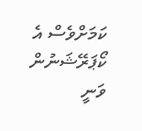ކަމަށްވެސް އެ ކޯޕަރޭޝަނުން ވަނީ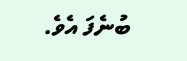ބުނެފަ އެވެ.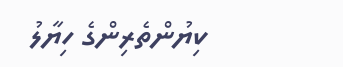ކިޔުންތެރިންގެ ހިޔާލު